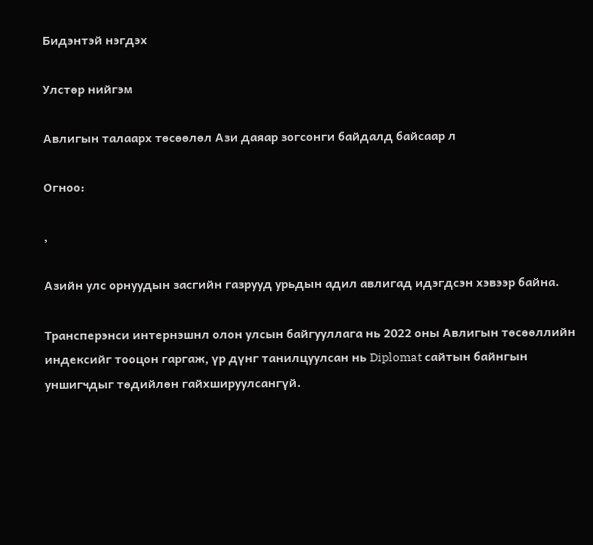Бидэнтэй нэгдэх

Улстөр нийгэм

Авлигын талаарх төсөөлөл Ази даяар зогсонги байдалд байсаар л

Огноо:

,

Азийн улс орнуудын засгийн газрууд урьдын адил авлигад идэгдсэн хэвээр байна.

Tрансперэнси интернэшнл олон улсын байгууллага нь 2022 оны Авлигын төсөөллийн индексийг тооцон гаргаж, үр дүнг танилцуулсан нь Diplomat сайтын байнгын уншигчдыг төдийлөн гайхшируулсангүй.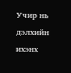Учир нь дэлхийн ихэнх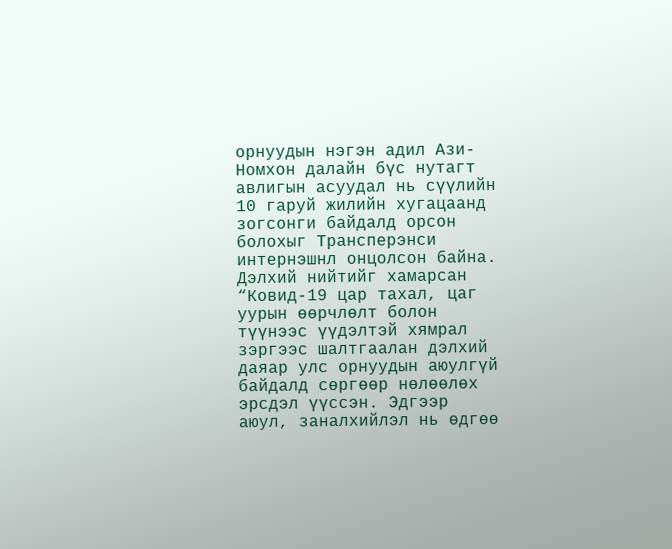орнуудын нэгэн адил Ази-Номхон далайн бүс нутагт авлигын асуудал нь сүүлийн 10 гаруй жилийн хугацаанд зогсонги байдалд орсон болохыг Трансперэнси интернэшнл онцолсон байна. Дэлхий нийтийг хамарсан “Ковид-19 цар тахал, цаг уурын өөрчлөлт болон түүнээс үүдэлтэй хямрал зэргээс шалтгаалан дэлхий даяар улс орнуудын аюулгүй байдалд сөргөөр нөлөөлөх эрсдэл үүссэн. Эдгээр аюул, заналхийлэл нь өдгөө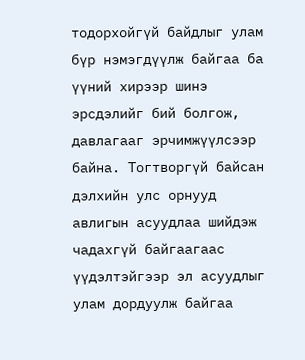тодорхойгүй байдлыг улам бүр нэмэгдүүлж байгаа ба үүний хирээр шинэ эрсдэлийг бий болгож, давлагааг эрчимжүүлсээр байна. Тогтворгүй байсан дэлхийн улс орнууд авлигын асуудлаа шийдэж чадахгүй байгаагаас үүдэлтэйгээр эл асуудлыг улам дордуулж байгаа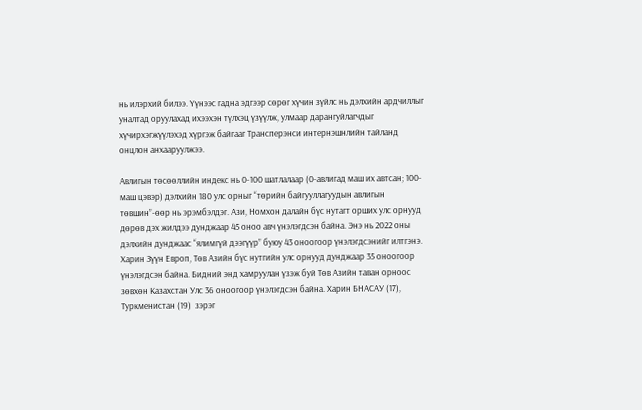нь илэрхий билээ. Үүнээс гадна эдгээр сөрөг хүчин зүйлс нь дэлхийн ардчиллыг уналтад оруулахад ихээхэн түлхэц үзүүлж, улмаар дарангуйлагчдыг хүчирхэгжүүлэхэд хүргэж байгааг Tрансперэнси интернэшнлийн тайланд онцлон анхааруулжээ.

Авлигын төсөөллийн индекс нь 0-100 шатлалаар (0-авлигад маш их автсан; 100-маш цэвэр) дэлхийн 180 улс орныг “төрийн байгууллагуудын авлигын төвшин”-өөр нь эрэмбэлдэг. Ази, Номхон далайн бүс нутагт орших улс орнууд дөрөв дэх жилдээ дунджаар 45 оноо авч үнэлэгдсэн байна. Энэ нь 2022 оны дэлхийн дунджаас “ялимгүй дээгүүр” буюу 43 оноогоор үнэлэгдсэнийг илтгэнэ. Харин Зүүн Европ, Төв Азийн бүс нутгийн улс орнууд дунджаар 35 оноогоор үнэлэгдсэн байна. Бидний энд хамруулан үзэж буй Төв Азийн таван орноос зөвхөн Казахстан Улс 36 оноогоор үнэлэгдсэн байна. Харин БНАСАУ (17), Туркменистан (19)  зэрэг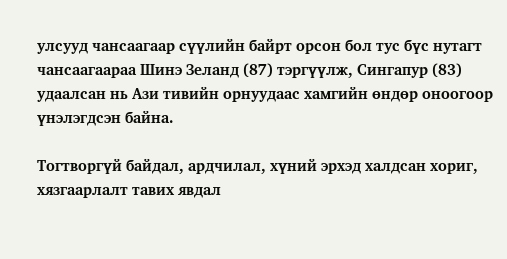улсууд чансаагаар сүүлийн байрт орсон бол тус бүс нутагт чансаагаараа Шинэ Зеланд (87) тэргүүлж, Сингапур (83)  удаалсан нь Ази тивийн орнуудаас хамгийн өндөр оноогоор үнэлэгдсэн байна.

Тогтворгүй байдал, ардчилал, хүний эрхэд халдсан хориг, хязгаарлалт тавих явдал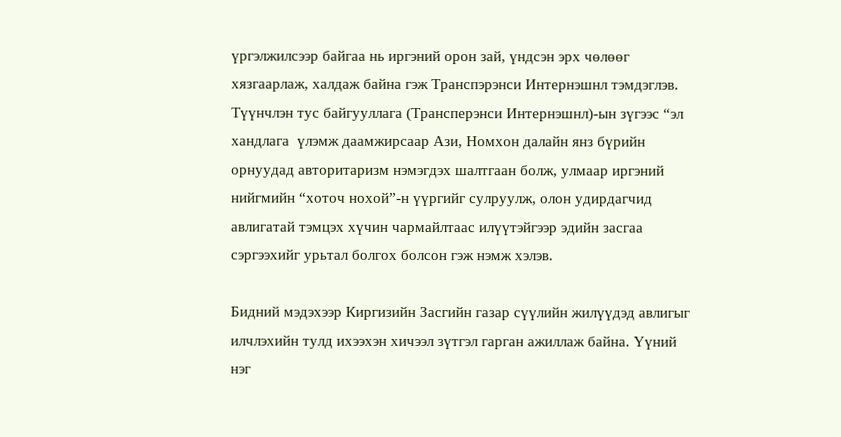үргэлжилсээр байгаа нь иргэний орон зай, үндсэн эрх чөлөөг хязгаарлаж, халдаж байна гэж Транспэрэнси Интернэшнл тэмдэглэв. Түүнчлэн тус байгууллага (Трансперэнси Интернэшнл)-ын зүгээс “эл хандлага  үлэмж даамжирсаар Ази, Номхон далайн янз бүрийн орнуудад авторитаризм нэмэгдэх шалтгаан болж, улмаар иргэний нийгмийн “хоточ нохой”-н үүргийг сулруулж, олон удирдагчид авлигатай тэмцэх хүчин чармайлтаас илүүтэйгээр эдийн засгаа сэргээхийг урьтал болгох болсон гэж нэмж хэлэв.

Бидний мэдэхээр Киргизийн Засгийн газар сүүлийн жилүүдэд авлигыг илчлэхийн тулд ихээхэн хичээл зүтгэл гарган ажиллаж байна. Үүний нэг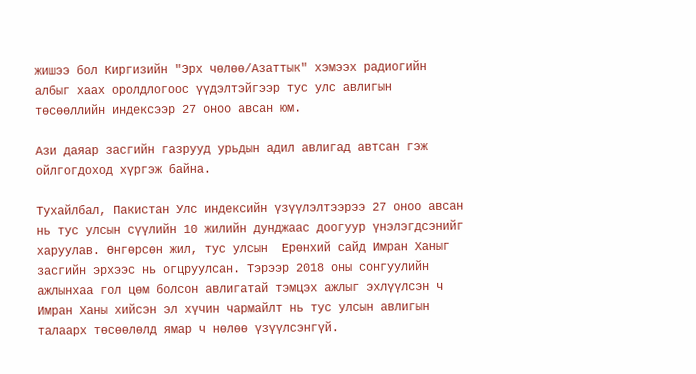жишээ бол Киргизийн "Эрх чөлөө/Азаттык" хэмээх радиогийн албыг хаах оролдлогоос үүдэлтэйгээр тус улс авлигын төсөөллийн индексээр 27 оноо авсан юм.

Ази даяар засгийн газрууд урьдын адил авлигад автсан гэж ойлгогдоход хүргэж байна.

Тухайлбал, Пакистан Улс индексийн үзүүлэлтээрээ 27 оноо авсан нь тус улсын сүүлийн 10 жилийн дунджаас доогуур үнэлэгдсэнийг харуулав. Өнгөрсөн жил, тус улсын  Ерөнхий сайд Имран Ханыг засгийн эрхээс нь огцруулсан. Тэрээр 2018 оны сонгуулийн ажлынхаа гол цөм болсон авлигатай тэмцэх ажлыг эхлүүлсэн ч Имран Ханы хийсэн эл хүчин чармайлт нь тус улсын авлигын талаарх төсөөлөлд ямар ч нөлөө үзүүлсэнгүй.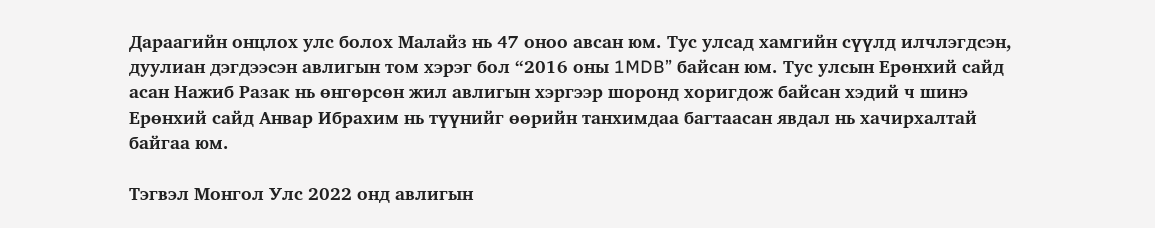Дараагийн онцлох улс болох Малайз нь 47 оноо авсан юм. Тус улсад хамгийн сүүлд илчлэгдсэн, дуулиан дэгдээсэн авлигын том хэрэг бол “2016 оны 1MDB” байсан юм. Тус улсын Ерөнхий сайд асан Нажиб Разак нь өнгөрсөн жил авлигын хэргээр шоронд хоригдож байсан хэдий ч шинэ Ерөнхий сайд Анвар Ибрахим нь түүнийг өөрийн танхимдаа багтаасан явдал нь хачирхалтай байгаа юм.

Тэгвэл Монгол Улс 2022 онд авлигын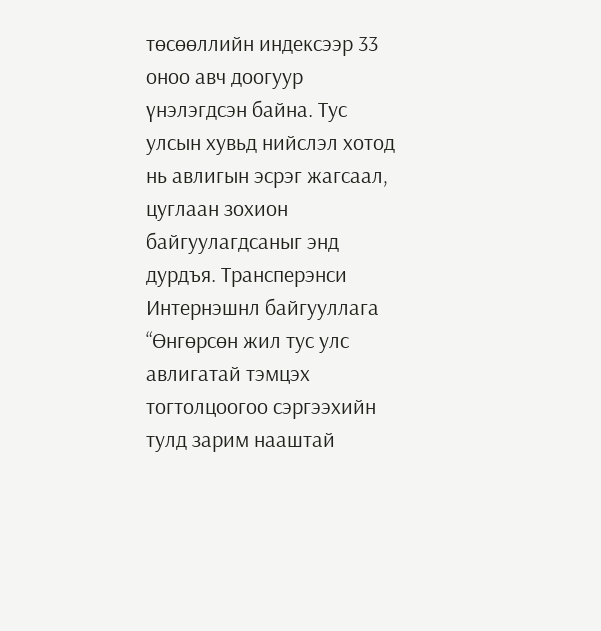төсөөллийн индексээр 33 оноо авч доогуур үнэлэгдсэн байна. Тус улсын хувьд нийслэл хотод нь авлигын эсрэг жагсаал, цуглаан зохион байгуулагдсаныг энд дурдъя. Трансперэнси Интернэшнл байгууллага “Өнгөрсөн жил тус улс авлигатай тэмцэх тогтолцоогоо сэргээхийн тулд зарим нааштай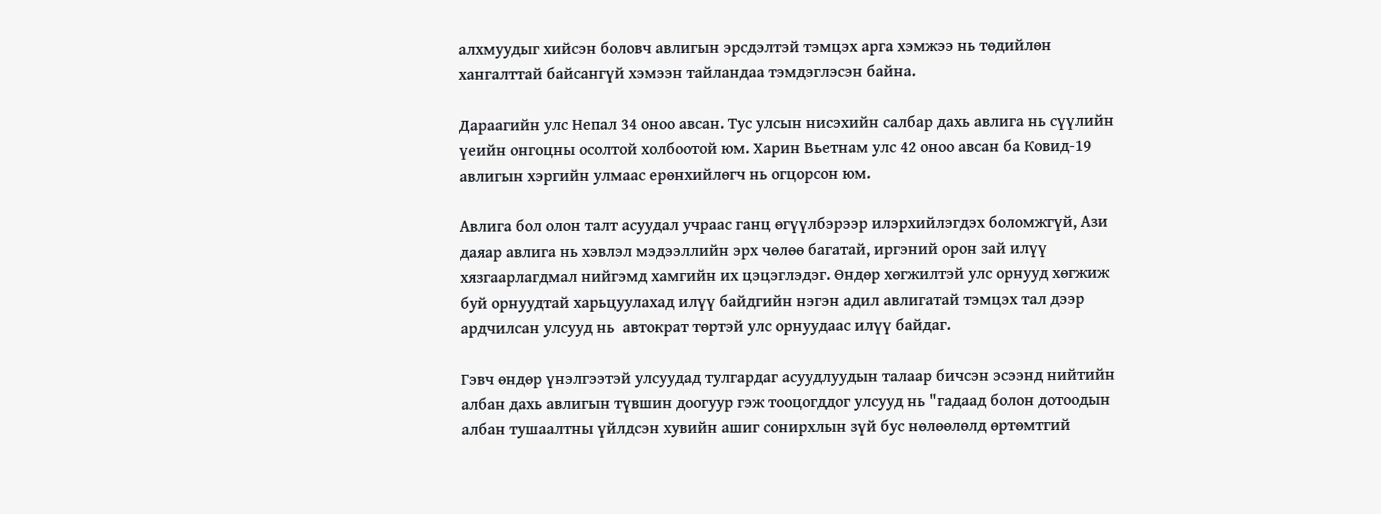алхмуудыг хийсэн боловч авлигын эрсдэлтэй тэмцэх арга хэмжээ нь төдийлөн хангалттай байсангүй хэмээн тайландаа тэмдэглэсэн байна.

Дараагийн улс Непал 34 оноо авсан. Тус улсын нисэхийн салбар дахь авлига нь сүүлийн үеийн онгоцны осолтой холбоотой юм. Харин Вьетнам улс 42 оноо авсан ба Ковид-19 авлигын хэргийн улмаас ерөнхийлөгч нь огцорсон юм.

Авлига бол олон талт асуудал учраас ганц өгүүлбэрээр илэрхийлэгдэх боломжгүй, Ази даяар авлига нь хэвлэл мэдээллийн эрх чөлөө багатай, иргэний орон зай илүү хязгаарлагдмал нийгэмд хамгийн их цэцэглэдэг. Өндөр хөгжилтэй улс орнууд хөгжиж буй орнуудтай харьцуулахад илүү байдгийн нэгэн адил авлигатай тэмцэх тал дээр ардчилсан улсууд нь  автократ төртэй улс орнуудаас илүү байдаг.

Гэвч өндөр үнэлгээтэй улсуудад тулгардаг асуудлуудын талаар бичсэн эсээнд нийтийн албан дахь авлигын түвшин доогуур гэж тооцогддог улсууд нь "гадаад болон дотоодын албан тушаалтны үйлдсэн хувийн ашиг сонирхлын зүй бус нөлөөлөлд өртөмтгий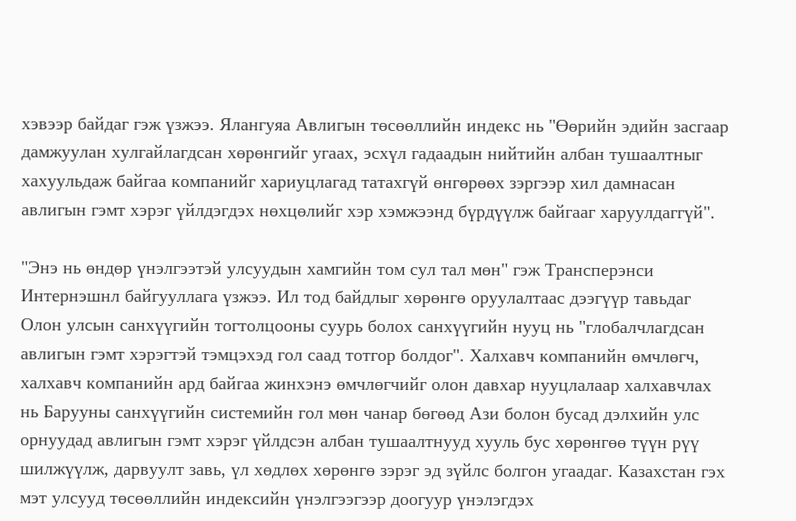хэвээр байдаг гэж үзжээ. Ялангуяа Авлигын төсөөллийн индекс нь "Өөрийн эдийн засгаар дамжуулан хулгайлагдсан хөрөнгийг угаах, эсхүл гадаадын нийтийн албан тушаалтныг хахуульдаж байгаа компанийг хариуцлагад татахгүй өнгөрөөх зэргээр хил дамнасан авлигын гэмт хэрэг үйлдэгдэх нөхцөлийг хэр хэмжээнд бүрдүүлж байгааг харуулдаггүй".

"Энэ нь өндөр үнэлгээтэй улсуудын хамгийн том сул тал мөн" гэж Трансперэнси Интернэшнл байгууллага үзжээ. Ил тод байдлыг хөрөнгө оруулалтаас дээгүүр тавьдаг Олон улсын санхүүгийн тогтолцооны суурь болох санхүүгийн нууц нь "глобалчлагдсан авлигын гэмт хэрэгтэй тэмцэхэд гол саад тотгор болдог". Халхавч компанийн өмчлөгч, халхавч компанийн ард байгаа жинхэнэ өмчлөгчийг олон давхар нууцлалаар халхавчлах нь Барууны санхүүгийн системийн гол мөн чанар бөгөөд Ази болон бусад дэлхийн улс орнуудад авлигын гэмт хэрэг үйлдсэн албан тушаалтнууд хууль бус хөрөнгөө түүн рүү шилжүүлж, дарвуулт завь, үл хөдлөх хөрөнгө зэрэг эд зүйлс болгон угаадаг. Казахстан гэх мэт улсууд төсөөллийн индексийн үнэлгээгээр доогуур үнэлэгдэх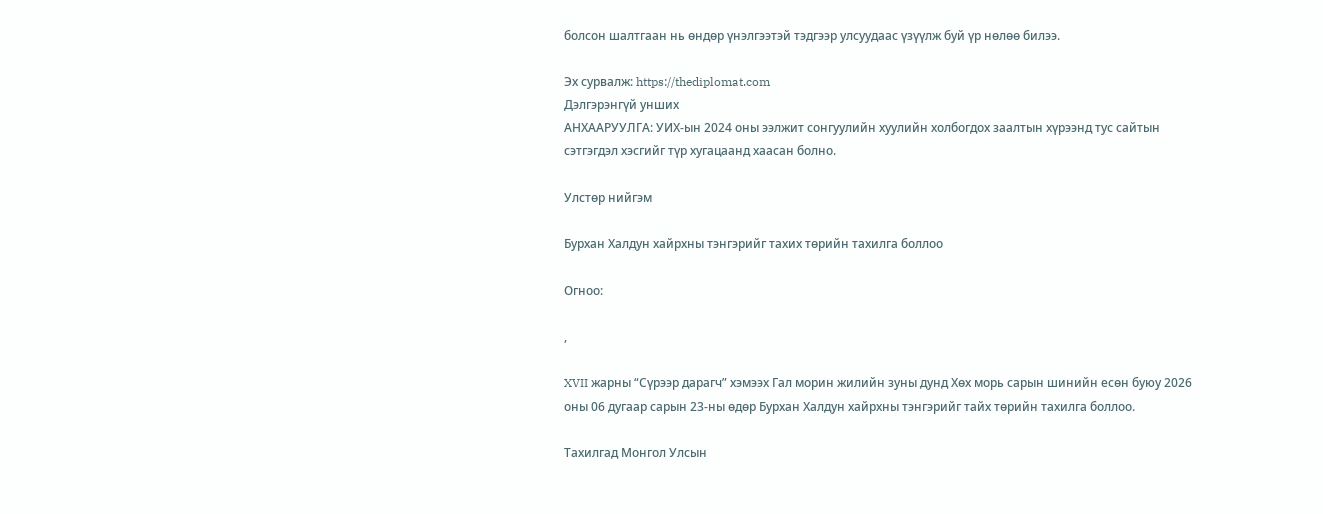болсон шалтгаан нь өндөр үнэлгээтэй тэдгээр улсуудаас үзүүлж буй үр нөлөө билээ.

Эх сурвалж: https://thediplomat.com
Дэлгэрэнгүй унших
АНХААРУУЛГА: УИХ-ын 2024 оны ээлжит сонгуулийн хуулийн холбогдох заалтын хүрээнд тус сайтын сэтгэгдэл хэсгийг түр хугацаанд хаасан болно.

Улстөр нийгэм

Бурхан Халдун хайрхны тэнгэрийг тахих төрийн тахилга боллоо

Огноо:

,

XVII жарны “Сүрээр дарагч” хэмээх Гал морин жилийн зуны дунд Хөх морь сарын шинийн есөн буюу 2026 оны 06 дугаар сарын 23-ны өдөр Бурхан Халдун хайрхны тэнгэрийг тайх төрийн тахилга боллоо.

Тахилгад Монгол Улсын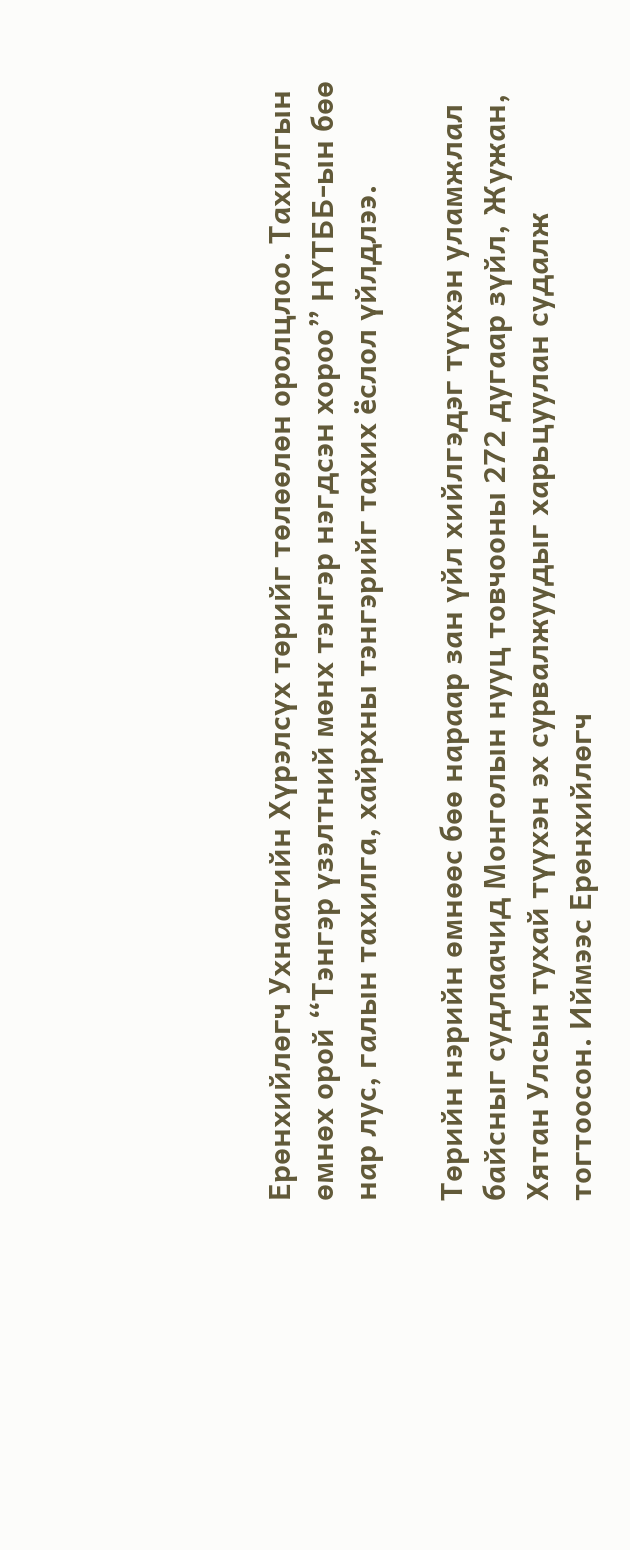Ерөнхийлөгч Ухнаагийн Хүрэлсүх төрийг төлөөлөн оролцлоо. Тахилгын өмнөх орой “Тэнгэр үзэлтний мөнх тэнгэр нэгдсэн хороо” НҮТББ-ын бөө нар лус, галын тахилга, хайрхны тэнгэрийг тахих ёслол үйлдлээ.

Төрийн нэрийн өмнөөс бөө нараар зан үйл хийлгэдэг түүхэн уламжлал байсныг судлаачид Монголын нууц товчооны 272 дугаар зүйл, Жужан, Хятан Улсын тухай түүхэн эх сурвалжуудыг харьцуулан судалж тогтоосон. Иймээс Ерөнхийлөгч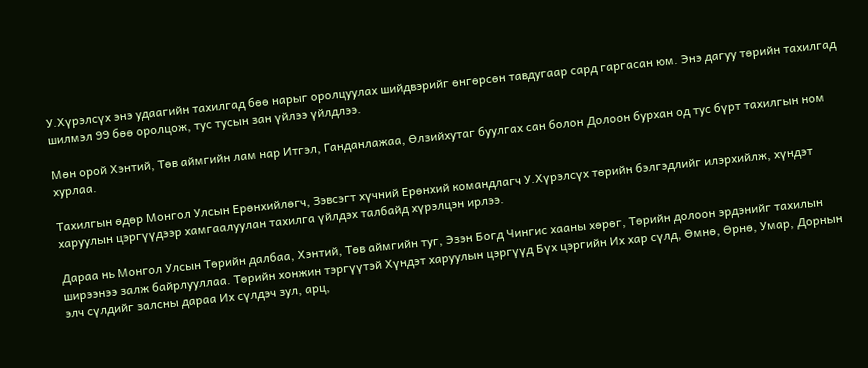У.Хүрэлсүх энэ удаагийн тахилгад бөө нарыг оролцуулах шийдвэрийг өнгөрсөн тавдугаар сард гаргасан юм. Энэ дагуу төрийн тахилгад шилмэл 99 бөө оролцож, тус тусын зан үйлээ үйлдлээ.

Мөн орой Хэнтий, Төв аймгийн лам нар Итгэл, Ганданлажаа, Өлзийхутаг буулгах сан болон Долоон бурхан од тус бүрт тахилгын ном хурлаа.

Тахилгын өдөр Монгол Улсын Ерөнхийлөгч, Зэвсэгт хүчний Ерөнхий командлагч У.Хүрэлсүх төрийн бэлгэдлийг илэрхийлж, хүндэт харуулын цэргүүдээр хамгаалуулан тахилга үйлдэх талбайд хүрэлцэн ирлээ.

Дараа нь Монгол Улсын Төрийн далбаа, Хэнтий, Төв аймгийн туг, Эзэн Богд Чингис хааны хөрөг, Төрийн долоон эрдэнийг тахилын ширээнээ залж байрлууллаа. Төрийн хонжин тэргүүтэй Хүндэт харуулын цэргүүд Бүх цэргийн Их хар сүлд, Өмнө, Өрнө, Умар, Дорнын элч сүлдийг залсны дараа Их сүлдэч зул, арц,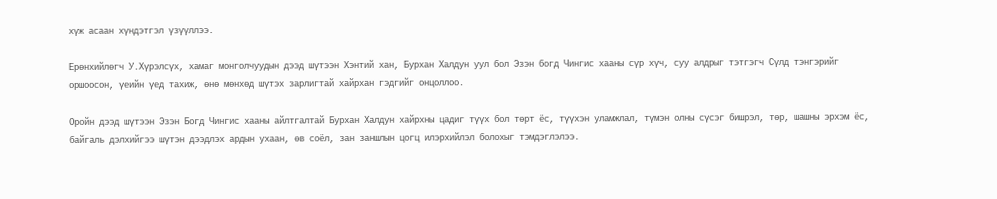хүж асаан хүндэтгэл үзүүллээ.

Ерөнхийлөгч У.Хүрэлсүх, хамаг монголчуудын дээд шүтээн Хэнтий хан, Бурхан Халдун уул бол Эзэн богд Чингис хааны сүр хүч, суу алдрыг тэтгэгч Сүлд тэнгэрийг оршоосон, үеийн үед тахиж, өнө мөнхөд шүтэх зарлигтай хайрхан гэдгийг онцоллоо.

Оройн дээд шүтээн Эзэн Богд Чингис хааны айлтгалтай Бурхан Халдун хайрхны цадиг түүх бол төрт ёс, түүхэн уламжлал, түмэн олны сүсэг бишрэл, төр, шашны эрхэм ёс, байгаль дэлхийгээ шүтэн дээдлэх ардын ухаан, өв соёл, зан заншлын цогц илэрхийлэл болохыг тэмдэглэлээ.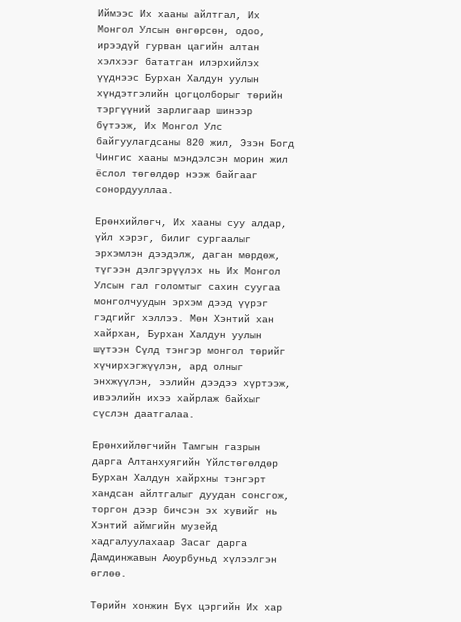Иймээс Их хааны айлтгал, Их Монгол Улсын өнгөрсөн, одоо, ирээдүй гурван цагийн алтан хэлхээг бататган илэрхийлэх үүднээс Бурхан Халдун уулын хүндэтгэлийн цогцолборыг төрийн тэргүүний зарлигаар шинээр бүтээж, Их Монгол Улс байгуулагдсаны 820 жил, Эзэн Богд Чингис хааны мэндэлсэн морин жил ёслол төгөлдөр нээж байгааг сонордууллаа.

Ерөнхийлөгч, Их хааны суу алдар, үйл хэрэг, билиг сургаалыг эрхэмлэн дээдэлж, даган мөрдөж, түгээн дэлгэрүүлэх нь Их Монгол Улсын гал голомтыг сахин суугаа монголчуудын эрхэм дээд үүрэг гэдгийг хэллээ. Мөн Хэнтий хан хайрхан, Бурхан Халдун уулын шүтээн Сүлд тэнгэр монгол төрийг хүчирхэгжүүлэн, ард олныг энхжүүлэн, ээлийн дээдээ хүртээж, ивээлийн ихээ хайрлаж байхыг сүслэн даатгалаа.

Ерөнхийлөгчийн Тамгын газрын дарга Алтанхуягийн Үйлстөгөлдөр Бурхан Халдун хайрхны тэнгэрт хандсан айлтгалыг дуудан сонсгож, торгон дээр бичсэн эх хувийг нь Хэнтий аймгийн музейд хадгалуулахаар Засаг дарга Дамдинжавын Аюурбуньд хүлээлгэн өглөө.

Төрийн хонжин Бүх цэргийн Их хар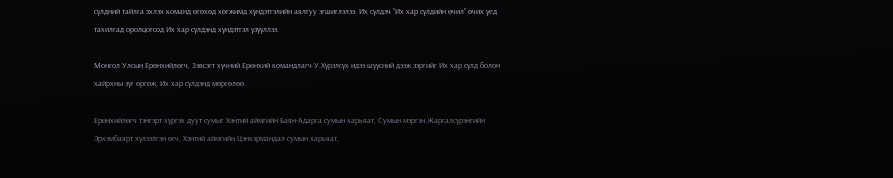сүлдний тайлга эхлэх команд өгөхөд хөгжимд хүндэтгэлийн аялгуу эгшиглэлээ. Их сүлдэч “Их хар сүлдийн өчил” өчих үед тахилгад оролцогсод Их хар сүлдэнд хүндэтгэл үзүүллээ.

Монгол Улсын Ерөнхийлөгч, Зэвсэгт хүчний Ерөнхий командлагч У.Хүрэлсүх идээ шүүсний дээж зэргийг Их хар сүлд болон хайрхны зүг өргөж, Их хар сүлдэнд мөргөлөө.

Ерөнхийлөгч тэнгэрт хүргэх дуут сумыг Хэнтий аймгийн Баян-Адарга сумын харьяат, Сумын мэргэн Жаргалсүрэнгийн Эрхэмбаярт хүлээлгэн өгч, Хэнтий аймгийн Цэнхэрмандал сумын харьяат,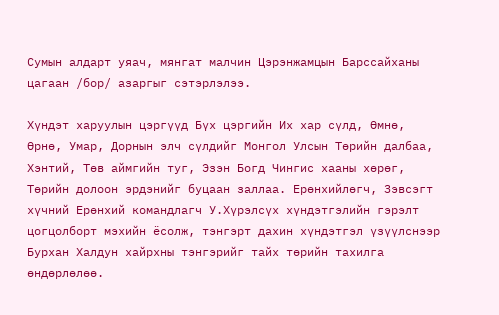Сумын алдарт уяач, мянгат малчин Цэрэнжамцын Барссайханы цагаан /бор/ азаргыг сэтэрлэлээ.

Хүндэт харуулын цэргүүд Бүх цэргийн Их хар сүлд, Өмнө, Өрнө, Умар, Дорнын элч сүлдийг Монгол Улсын Төрийн далбаа, Хэнтий, Төв аймгийн туг, Эзэн Богд Чингис хааны хөрөг, Төрийн долоон эрдэнийг буцаан заллаа. Ерөнхийлөгч, Зэвсэгт хүчний Ерөнхий командлагч У.Хүрэлсүх хүндэтгэлийн гэрэлт цогцолборт мэхийн ёсолж, тэнгэрт дахин хүндэтгэл үзүүлснээр Бурхан Халдун хайрхны тэнгэрийг тайх төрийн тахилга өндөрлөлөө.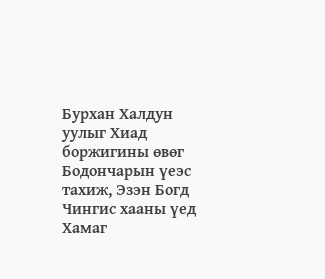Бурхан Халдун уулыг Хиад боржигины өвөг Бодончарын үеэс тахиж, Эзэн Богд Чингис хааны үед Хамаг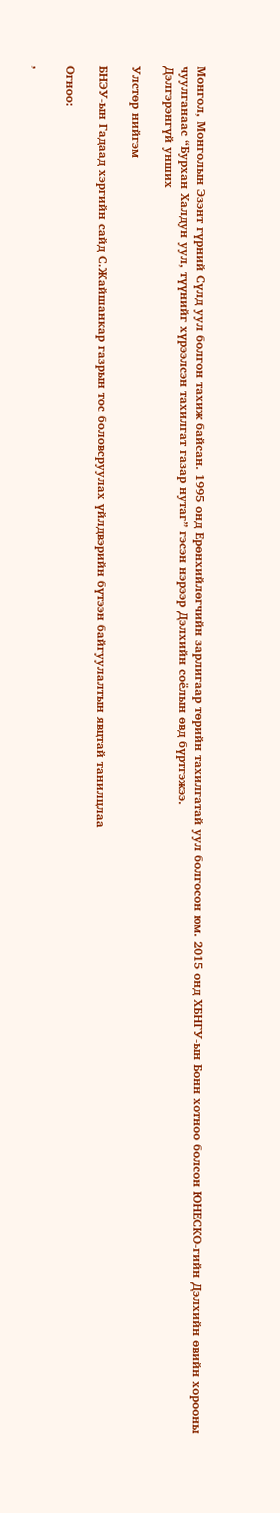Монгол, Монголын Эзэнт гүрний Сүлд уул болгон тахиж байсан. 1995 онд Ерөнхийлөгчийн зарлигаар төрийн тахилгатай уул болгосон юм. 2015 онд ХБНГУ-ын Бонн хотноо болсон ЮНЕСКО-гийн Дэлхийн өвийн хорооны чуулганаас “Бурхан Халдун уул, түүнийг хүрээлсэн тахилгат газар нутаг” гэсэн нэрээр Дэлхийн соёлын өвд бүртгэжээ.
Дэлгэрэнгүй унших

Улстөр нийгэм

БНЭУ-ын Гадаад хэргийн сайд С.Жайшанкар газрын тос боловсруулах үйлдвэрийн бүтээн байгуулалтын явцтай танилцлаа

Огноо:

,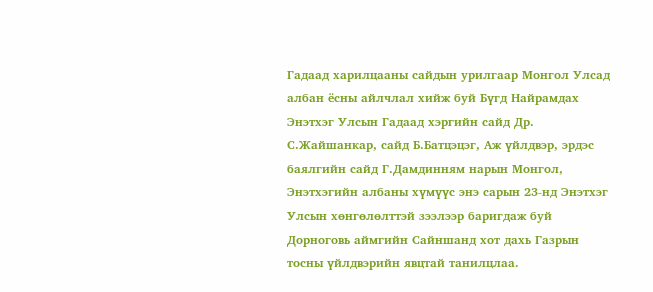Гадаад харилцааны сайдын урилгаар Монгол Улсад албан ёсны айлчлал хийж буй Бүгд Найрамдах Энэтхэг Улсын Гадаад хэргийн сайд Др. С.Жайшанкар, сайд Б.Батцэцэг, Аж үйлдвэр, эрдэс баялгийн сайд Г.Дамдинням нарын Монгол, Энэтхэгийн албаны хүмүүс энэ сарын 23-нд Энэтхэг Улсын хөнгөлөлттэй зээлээр баригдаж буй Дорноговь аймгийн Сайншанд хот дахь Газрын тосны үйлдвэрийн явцтай танилцлаа.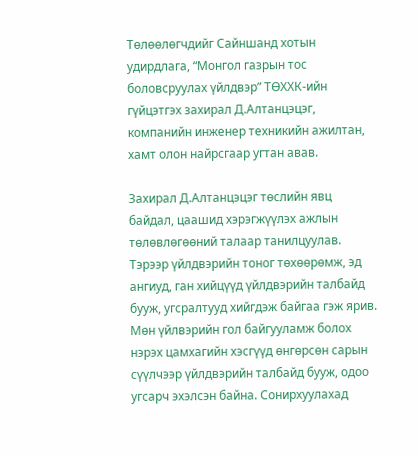Төлөөлөгчдийг Сайншанд хотын удирдлага, “Монгол газрын тос боловсруулах үйлдвэр” ТӨХХК-ийн гүйцэтгэх захирал Д.Алтанцэцэг, компанийн инженер техникийн ажилтан, хамт олон найрсгаар угтан авав.

Захирал Д.Алтанцэцэг төслийн явц байдал, цаашид хэрэгжүүлэх ажлын төлөвлөгөөний талаар танилцуулав. Тэрээр үйлдвэрийн тоног төхөөрөмж, эд ангиуд, ган хийцүүд үйлдвэрийн талбайд бууж, угсралтууд хийгдэж байгаа гэж ярив. Мөн үйлвэрийн гол байгууламж болох нэрэх цамхагийн хэсгүүд өнгөрсөн сарын сүүлчээр үйлдвэрийн талбайд бууж, одоо угсарч эхэлсэн байна. Сонирхуулахад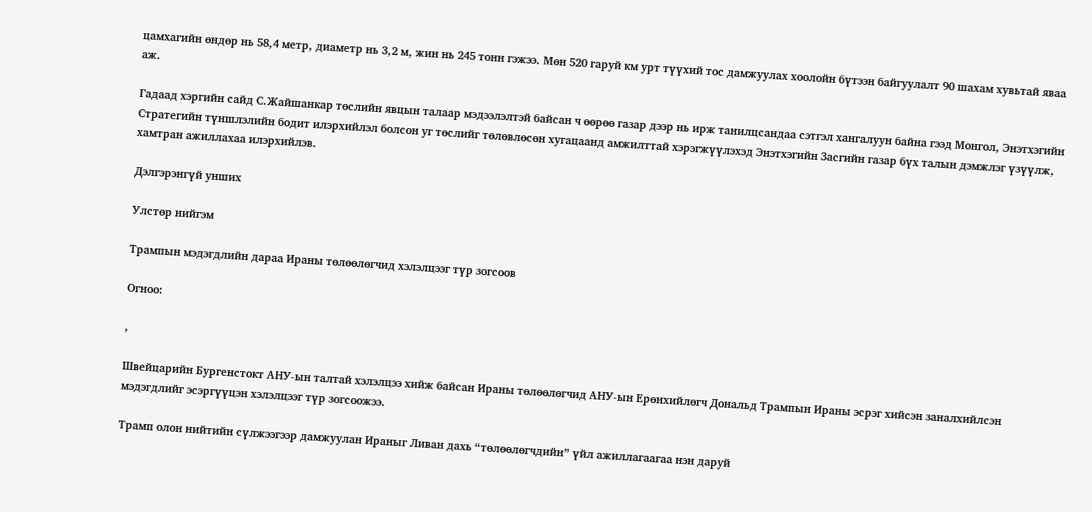цамхагийн өндөр нь 58,4 метр, диаметр нь 3,2 м, жин нь 245 тонн гэжээ. Мөн 520 гаруй км урт түүхий тос дамжуулах хоолойн бүтээн байгуулалт 90 шахам хувьтай яваа аж.

Гадаад хэргийн сайд С.Жайшанкар төслийн явцын талаар мэдээлэлтэй байсан ч өөрөө газар дээр нь ирж танилцсандаа сэтгэл хангалуун байна гээд Монгол, Энэтхэгийн Стратегийн түншлэлийн бодит илэрхийлэл болсон уг төслийг төлөвлөсөн хугацаанд амжилттай хэрэгжүүлэхэд Энэтхэгийн Засгийн газар бүх талын дэмжлэг үзүүлж, хамтран ажиллахаа илэрхийлэв.

Дэлгэрэнгүй унших

Улстөр нийгэм

Трампын мэдэгдлийн дараа Ираны төлөөлөгчид хэлэлцээг түр зогсоов

Огноо:

,

Швейцарийн Бургенстокт АНУ-ын талтай хэлэлцээ хийж байсан Ираны төлөөлөгчид АНУ-ын Ерөнхийлөгч Дональд Трампын Ираны эсрэг хийсэн заналхийлсэн мэдэгдлийг эсэргүүцэн хэлэлцээг түр зогсоожээ.

Трамп олон нийтийн сүлжээгээр дамжуулан Ираныг Ливан дахь “төлөөлөгчдийн” үйл ажиллагаагаа нэн даруй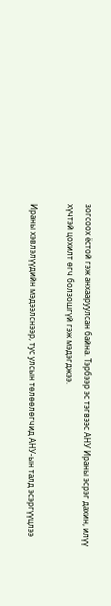зогсоох ёстой гэж анхааруулсан байна. Тэрбээр эс тэгвээс АНУ Ираны эсрэг дахин, илүү хүчтэй цохилт өгч болзошгүй гэж мэдэгджээ.

Ираны хэвлэлүүдийн мэдээлснээр, тус улсын төлөөлөгчид АНУ-ын талд эсэргүүцлээ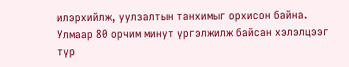илэрхийлж, уулзалтын танхимыг орхисон байна. Улмаар 80 орчим минут үргэлжилж байсан хэлэлцээг түр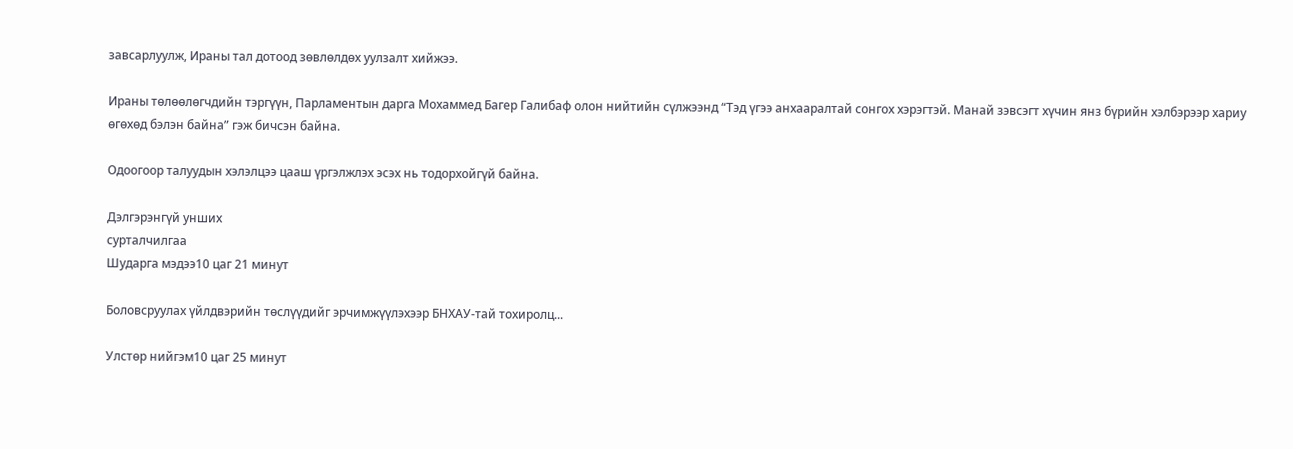завсарлуулж, Ираны тал дотоод зөвлөлдөх уулзалт хийжээ.

Ираны төлөөлөгчдийн тэргүүн, Парламентын дарга Мохаммед Багер Галибаф олон нийтийн сүлжээнд “Тэд үгээ анхааралтай сонгох хэрэгтэй. Манай зэвсэгт хүчин янз бүрийн хэлбэрээр хариу өгөхөд бэлэн байна” гэж бичсэн байна.

Одоогоор талуудын хэлэлцээ цааш үргэлжлэх эсэх нь тодорхойгүй байна.

Дэлгэрэнгүй унших
сурталчилгаа
Шударга мэдээ10 цаг 21 минут

Боловсруулах үйлдвэрийн төслүүдийг эрчимжүүлэхээр БНХАУ-тай тохиролц...

Улстөр нийгэм10 цаг 25 минут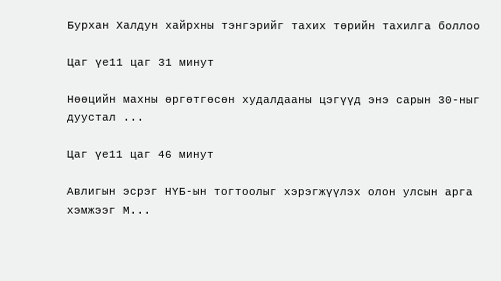Бурхан Халдун хайрхны тэнгэрийг тахих төрийн тахилга боллоо

Цаг үе11 цаг 31 минут

Нөөцийн махны өргөтгөсөн худалдааны цэгүүд энэ сарын 30-ныг дуустал ...

Цаг үе11 цаг 46 минут

Авлигын эсрэг НҮБ-ын тогтоолыг хэрэгжүүлэх олон улсын арга хэмжээг М...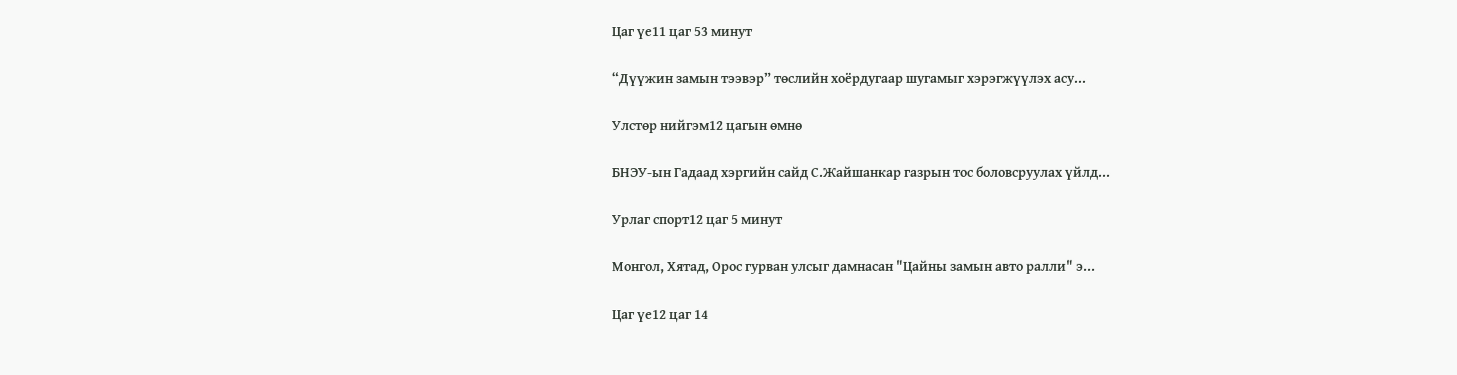Цаг үе11 цаг 53 минут

“Дүүжин замын тээвэр” төслийн хоёрдугаар шугамыг хэрэгжүүлэх асу...

Улстөр нийгэм12 цагын өмнө

БНЭУ-ын Гадаад хэргийн сайд С.Жайшанкар газрын тос боловсруулах үйлд...

Урлаг спорт12 цаг 5 минут

Монгол, Хятад, Орос гурван улсыг дамнасан "Цайны замын авто ралли" э...

Цаг үе12 цаг 14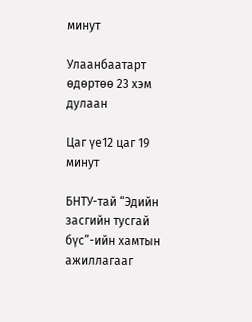минут

Улаанбаатарт өдөртөө 23 хэм дулаан

Цаг үе12 цаг 19 минут

БНТУ-тай “Эдийн засгийн тусгай бүс”-ийн хамтын ажиллагааг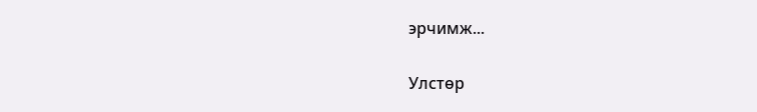эрчимж...

Улстөр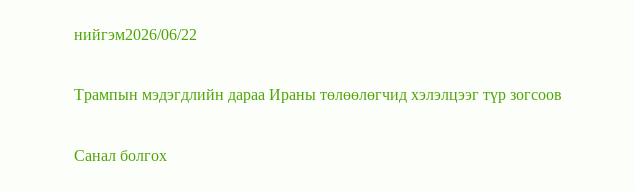нийгэм2026/06/22

Трампын мэдэгдлийн дараа Ираны төлөөлөгчид хэлэлцээг түр зогсоов

Санал болгох